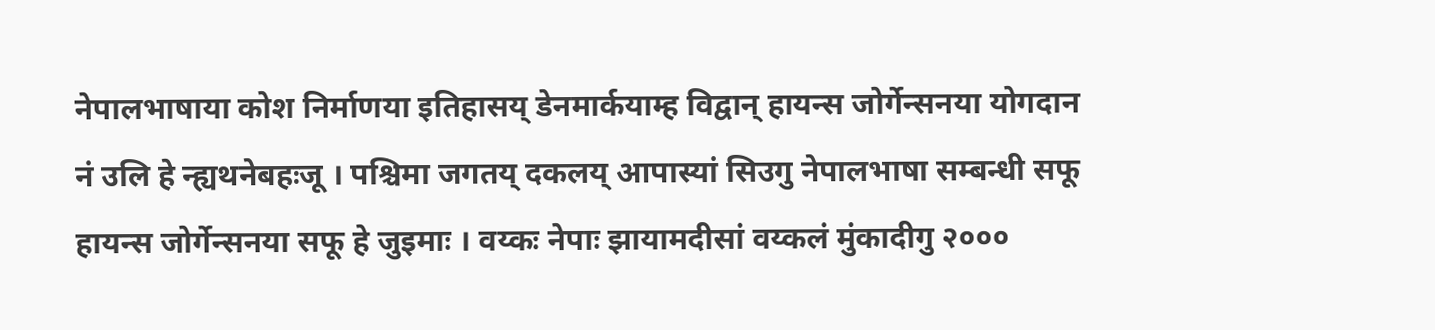नेपालभाषाया कोश निर्माणया इतिहासय् डेनमार्कयाम्ह विद्वान् हायन्स जोर्गेन्सनया योगदान नं उलि हे न्ह्यथनेबहःजू । पश्चिमा जगतय् दकलय् आपास्यां सिउगु नेपालभाषा सम्बन्धी सफू हायन्स जोर्गेन्सनया सफू हे जुइमाः । वय्कः नेपाः झायामदीसां वय्कलं मुंकादीगु २०००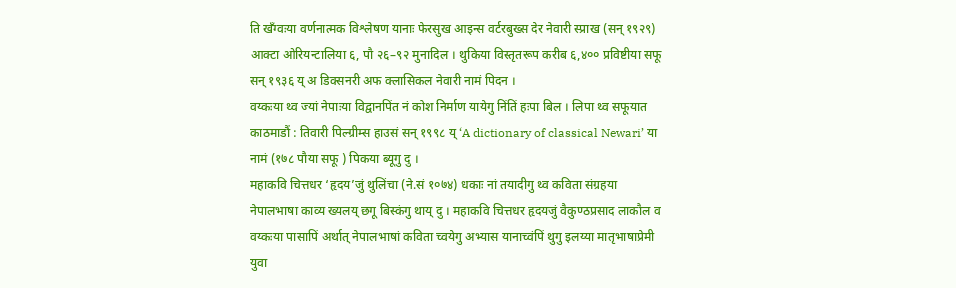ति खँग्वःया वर्णनात्मक विश्लेषण यानाः फेरसुख आइन्स वर्टरबुख्स देर नेवारी स्प्राख (सन् १९२९) आक्टा ओरियन्टालिया ६, पौ २६–९२ मुनादिल । थुकिया विस्तृतरूप करीब ६,४०० प्रविष्टीया सफू सन् १९३६ य् अ डिक्सनरी अफ क्लासिकल नेवारी नामं पिदन ।
वय्कःया थ्व ज्यां नेपाःया विद्वानपिंत नं कोश निर्माण यायेगु निंतिं हःपा बिल । लिपा थ्व सफूयात काठमाडौं : तिवारी पिल्ग्रीम्स हाउसं सन् १९९८ य् ‘A dictionary of classical Newari’ या नामं (१७८ पौया सफू ) पिकया ब्यूगु दु ।
महाकवि चित्तधर ‘हृदय’जुं थुलिंचा (ने.सं १०७४) धकाः नां तयादीगु थ्व कविता संग्रहया नेपालभाषा काव्य ख्यलय् छगू बिस्कंगु थाय् दु । महाकवि चित्तधर हृदयजुं वैकुण्ठप्रसाद लाकौल व वय्कःया पासापिं अर्थात् नेपालभाषां कविता च्वयेगु अभ्यास यानाच्वंपिं थुगु इलय्या मातृभाषाप्रेमी युवा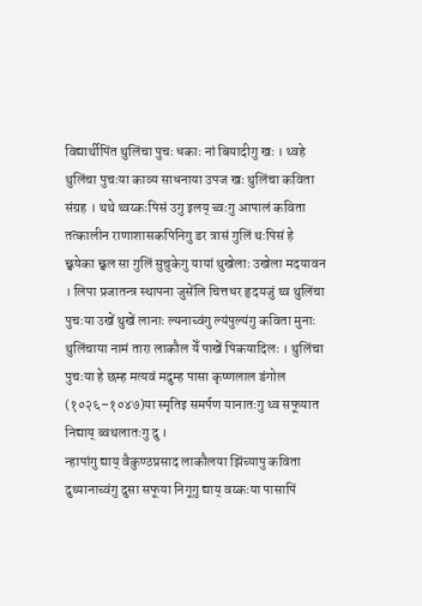विद्यार्थीपिंत थुलिंचा पुचः धकाः नां बियादीगु खः । थ्वहे थुलिंचा पुचःया काव्य साधनाया उपज खः थुलिंचा कविता संग्रह । थथे थ्वय्कःपिसं उगु इलय् च्वःगु आपालं कविता तत्कालीन राणाशासकपिनिगु डर त्रासं गुलिं थःपिसं हे छ्वयेका छ्वल सा गुलिं सुचुकेगु यायां थुखेलाः उखेला मदयावन । लिपा प्रजातन्त्र स्थापना जुसेंलि चित्तधर हृदयजुं थ्व थुलिंचा पुचःया उखें थुखें लानाः ल्यनाच्वंगु ल्यंपुल्यंगु कविता मुनाः थुलिंचाया नामं तारा लाकौल येँ पाखें पिकयादिलः । थुलिंचा पुचःया हे छम्ह मत्यवं मदुम्ह पासा कृष्णलाल डंगोल (१०२६–१०४७)या स्मृतिइ समर्पण यानातःगु थ्व सफूयात निद्याय् ब्वथलातःगु दु ।
न्हापांगु द्याय् वैकुण्ठप्रसाद लाकौलया झिंच्यापु कविता दुथ्यानाच्वंगु दुसा सफूया निगूगु द्याय् वय्कःया पासापिं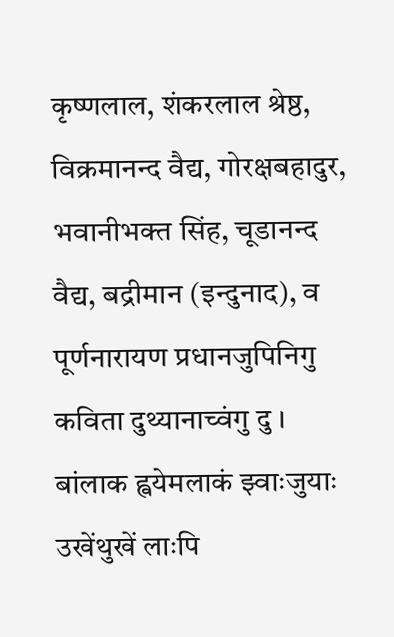कृष्णलाल, शंकरलाल श्रेष्ठ, विक्रमानन्द वैद्य, गोरक्षबहादुर, भवानीभक्त सिंह, चूडानन्द वैद्य, बद्रीमान (इन्दुनाद), व पूर्णनारायण प्रधानजुपिनिगु कविता दुथ्यानाच्वंगु दु । बांलाक ह्वयेमलाकं झ्वाःजुयाः उखेंथुखें लाःपि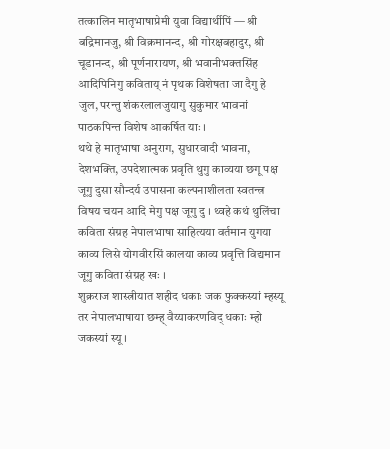तत्कालिन मातृभाषाप्रेमी युवा विद्यार्थीपिं — श्री बद्रिमानजु, श्री विक्रमानन्द, श्री गोरक्षबहादुर, श्री चूडानन्द, श्री पूर्णनारायण, श्री भवानीभक्तसिंह आदिपिनिगु कविताय् नं पृथक विशेषता जा दैगु हे जुल, परन्तु शंकरलालजुयागु सुकुमार भावनां पाठकपिन्त विशेष आकर्षित याः ।
थथे हे मातृभाषा अनुराग, सुधारवादी भावना, देशभक्ति, उपदेशात्मक प्रवृति थुगु काव्यया छगू पक्ष जूगु दुसा सौन्दर्य उपासना कल्पनाशीलता स्वतन्त्र विषय चयन आदि मेगु पक्ष जूगु दु । थ्वहे कथं थुलिंचा कविता संग्रह नेपालभाषा साहित्यया वर्तमान युगया काव्य लिसे योगवीरसिं कालया काव्य प्रवृत्ति विद्यमान जूगु कविता संग्रह खः ।
शुक्रराज शास्त्रीयात शहीद धकाः जक फुक्कस्यां म्हस्यू तर नेपालभाषाया छम्ह् वैय्याकरणविद् धकाः म्हो जकस्यां स्यू ।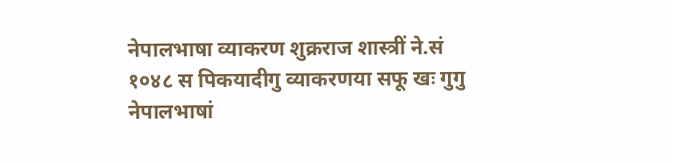नेपालभाषा व्याकरण शुक्रराज शास्त्रीं ने.सं १०४८ स पिकयादीगु व्याकरणया सफू खः गुगु नेपालभाषां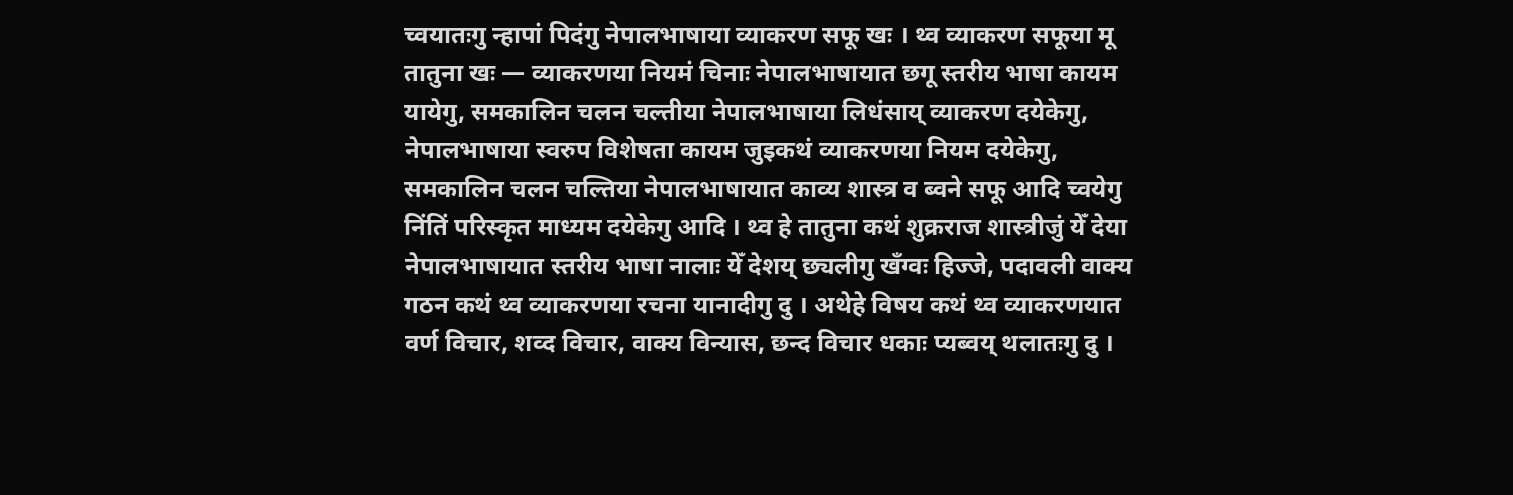च्वयातःगु न्हापां पिदंगु नेपालभाषाया व्याकरण सफू खः । थ्व व्याकरण सफूया मू तातुना खः — व्याकरणया नियमं चिनाः नेपालभाषायात छगू स्तरीय भाषा कायम यायेगु, समकालिन चलन चल्तीया नेपालभाषाया लिधंसाय् व्याकरण दयेकेगु, नेपालभाषाया स्वरुप विशेषता कायम जुइकथं व्याकरणया नियम दयेकेगु, समकालिन चलन चल्तिया नेपालभाषायात काव्य शास्त्र व ब्वने सफू आदि च्वयेगु निंतिं परिस्कृत माध्यम दयेकेगु आदि । थ्व हे तातुना कथं शुक्रराज शास्त्रीजुं येँ देया नेपालभाषायात स्तरीय भाषा नालाः येँ देशय् छ्यलीगु खँग्वः हिज्जे, पदावली वाक्य गठन कथं थ्व व्याकरणया रचना यानादीगु दु । अथेहे विषय कथं थ्व व्याकरणयात वर्ण विचार, शव्द विचार, वाक्य विन्यास, छन्द विचार धकाः प्यब्वय् थलातःगु दु ।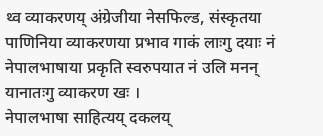थ्व व्याकरणय् अंग्रेजीया नेसफिल्ड, संस्कृतया पाणिनिया व्याकरणया प्रभाव गाकं लाःगु दयाः नं नेपालभाषाया प्रकृति स्वरुपयात नं उलि मनन् यानातःगु व्याकरण खः ।
नेपालभाषा साहित्यय् दकलय्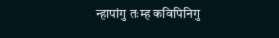न्हापांगु तःम्ह कविपिनिगु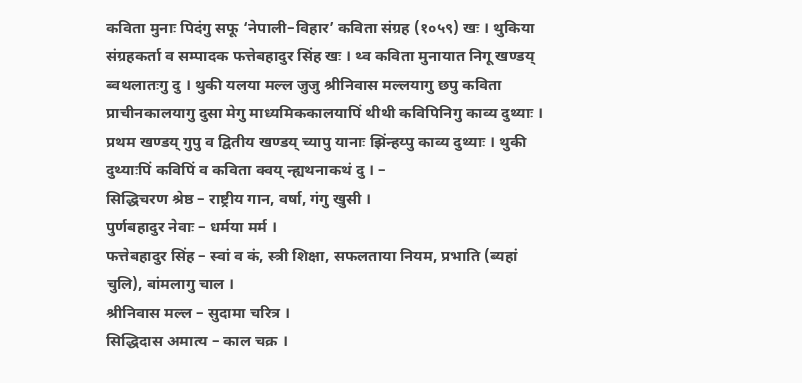कविता मुनाः पिदंगु सफू ‘नेपाली–विहार’ कविता संग्रह (१०५९) खः । थुकिया संग्रहकर्ता व सम्पादक फत्तेबहादुर सिंह खः । थ्व कविता मुनायात निगू खण्डय् ब्वथलातःगु दु । थुकी यलया मल्ल जुजु श्रीनिवास मल्लयागु छपु कविता प्राचीनकालयागु दुसा मेगु माध्यमिककालयापिं थीथी कविपिनिगु काव्य दुथ्याः । प्रथम खण्डय् गुपु व द्वितीय खण्डय् च्यापु यानाः झिंन्हय्पु काव्य दुथ्याः । थुकी दुथ्याःपिं कविपिं व कविता क्वय् न्ह्यथनाकथं दु । –
सिद्धिचरण श्रेष्ठ – राष्ट्रीय गान, वर्षा, गंगु खुसी ।
पुर्णबहादुर नेवाः – धर्मया मर्म ।
फत्तेबहादुर सिंह – स्वां व कं, स्त्री शिक्षा, सफलताया नियम, प्रभाति (ब्यहां चुलि), बांमलागु चाल ।
श्रीनिवास मल्ल – सुदामा चरित्र ।
सिद्धिदास अमात्य – काल चक्र ।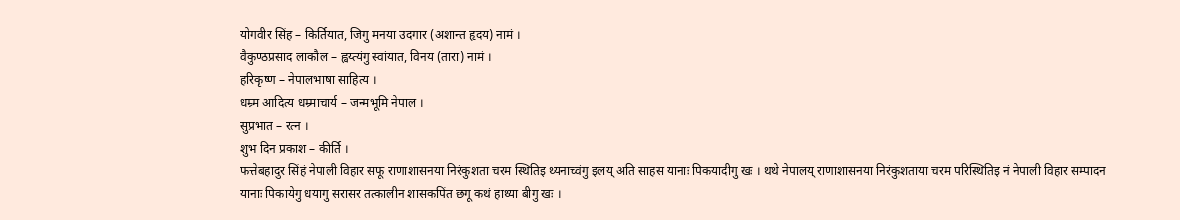योगवीर सिंह – किर्तियात, जिगु मनया उदगार (अशान्त हृदय) नामं ।
वैकुण्ठप्रसाद लाकौल – ह्वय्त्यंगु स्वांयात, विनय (तारा) नामं ।
हरिकृष्ण – नेपालभाषा साहित्य ।
धम्र्म आदित्य धम्र्माचार्य – जन्मभूमि नेपाल ।
सुप्रभात – रत्न ।
शुभ दिन प्रकाश – कीर्ति ।
फत्तेबहादुर सिंहं नेपाली विहार सफू राणाशासनया निरंकुशता चरम स्थितिइ थ्यनाच्वंगु इलय् अति साहस यानाः पिकयादीगु खः । थथे नेपालय् राणाशासनया निरंकुशताया चरम परिस्थितिइ नं नेपाली विहार सम्पादन यानाः पिकायेगु धयागु सरासर तत्कालीन शासकपिंत छगू कथं हाथ्या बीगु खः ।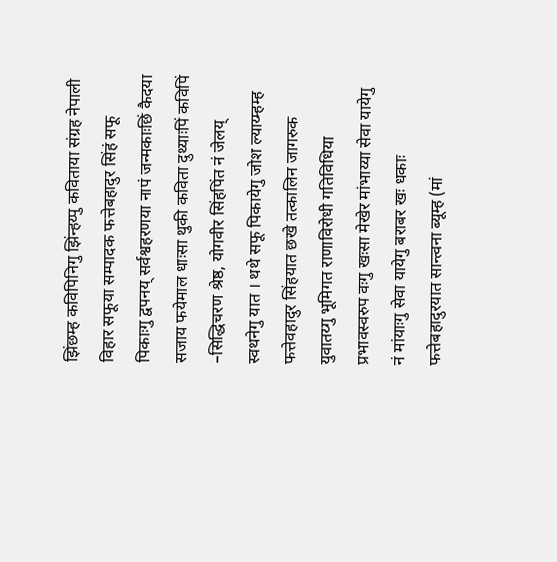झिंछम्ह कविपिनिगु झिंन्हय्पु कविताया संग्रह नेपाली विहार सफूया सम्पादक फत्तेबहादुर सिंहं सफू पिकाःगु द्वपनय् सर्वश्वहरणया नापं जन्मकाःछिं कैदया सजाय फयेमाल धाःसा थुकी कविता दुथ्याःपिं कविपिं –सिद्धिचरण श्रेष्ठ, योगवीर सिंहपिंत नं जेलय् स्वथनेगु यात । थथे सफू पिकायेगु जोश ल्याय्म्हम्ह फत्तेवहादुर सिंहयात छखे तत्कालिन जागरुक युवातय्गु भूमिगत राणाविरोधी गतिविधिया प्रभावस्वरुप वःगु खःसा मेखेर मांभाय्या सेवा यायेगु नं मांयाःगु सेवा यायेगु बराबर खः धकाः फत्तेबहादुरयात सान्त्वना ब्यूम्ह (मां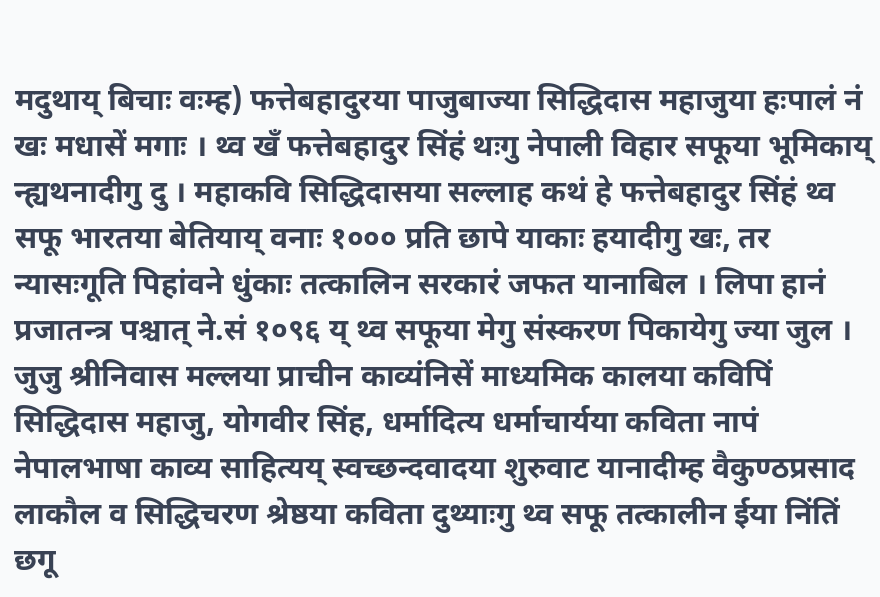मदुथाय् बिचाः वःम्ह) फत्तेबहादुरया पाजुबाज्या सिद्धिदास महाजुया हःपालं नं खः मधासें मगाः । थ्व खँ फत्तेबहादुर सिंहं थःगु नेपाली विहार सफूया भूमिकाय् न्ह्यथनादीगु दु । महाकवि सिद्धिदासया सल्लाह कथं हे फत्तेबहादुर सिंहं थ्व सफू भारतया बेतियाय् वनाः १००० प्रति छापे याकाः हयादीगु खः, तर न्यासःगूति पिहांवने धुंकाः तत्कालिन सरकारं जफत यानाबिल । लिपा हानं प्रजातन्त्र पश्चात् ने.सं १०९६ य् थ्व सफूया मेगु संस्करण पिकायेगु ज्या जुल ।
जुजु श्रीनिवास मल्लया प्राचीन काव्यंनिसें माध्यमिक कालया कविपिं सिद्धिदास महाजु, योगवीर सिंह, धर्मादित्य धर्माचार्यया कविता नापं नेपालभाषा काव्य साहित्यय् स्वच्छन्दवादया शुरुवाट यानादीम्ह वैकुण्ठप्रसाद लाकौल व सिद्धिचरण श्रेष्ठया कविता दुथ्याःगु थ्व सफू तत्कालीन ईया निंतिं छगू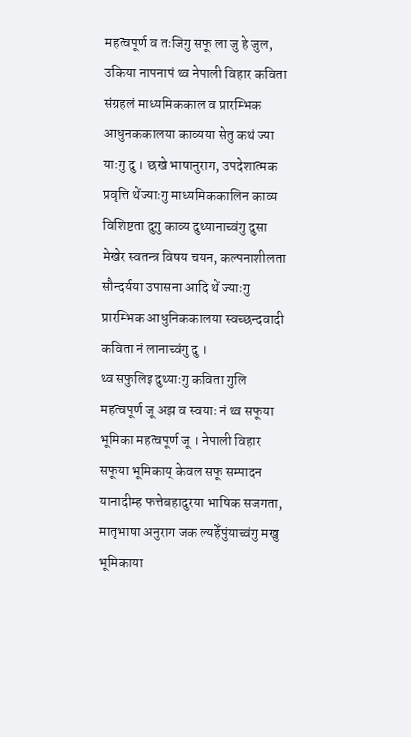महत्वपूर्ण व तःजिगु सफू ला जु हे जुल, उकिया नापनापं थ्व नेपाली विहार कविता संग्रहलं माध्यमिककाल व प्रारम्भिक आधुनककालया काव्यया सेतु कथं ज्या याःगु दु । छखे भाषानुराग, उपदेशात्मक प्रवृत्ति थेंज्याःगु माध्यमिककालिन काव्य विशिष्टता दुगु काव्य दुथ्यानाच्वंगु दुसा मेखेर स्वतन्त्र विषय चयन, कल्पनाशीलता सौन्दर्यया उपासना आदि थें ज्याःगु प्रारम्भिक आधुनिककालया स्वच्छन्दवादी कविता नं लानाच्वंगु दु ।
थ्व सफुलिइ दुथ्याःगु कविता गुलि महत्वपूर्ण जू अझ व स्वयाः नं थ्व सफूया भूमिका महत्वपूर्ण जू । नेपाली विहार सफूया भूमिकाय् केवल सफू सम्पादन यानादीम्ह फत्तेबहादुरया भाषिक सजगता, मातृभाषा अनुराग जक ल्यहेँपुंयाच्वंगु मखु भूमिकाया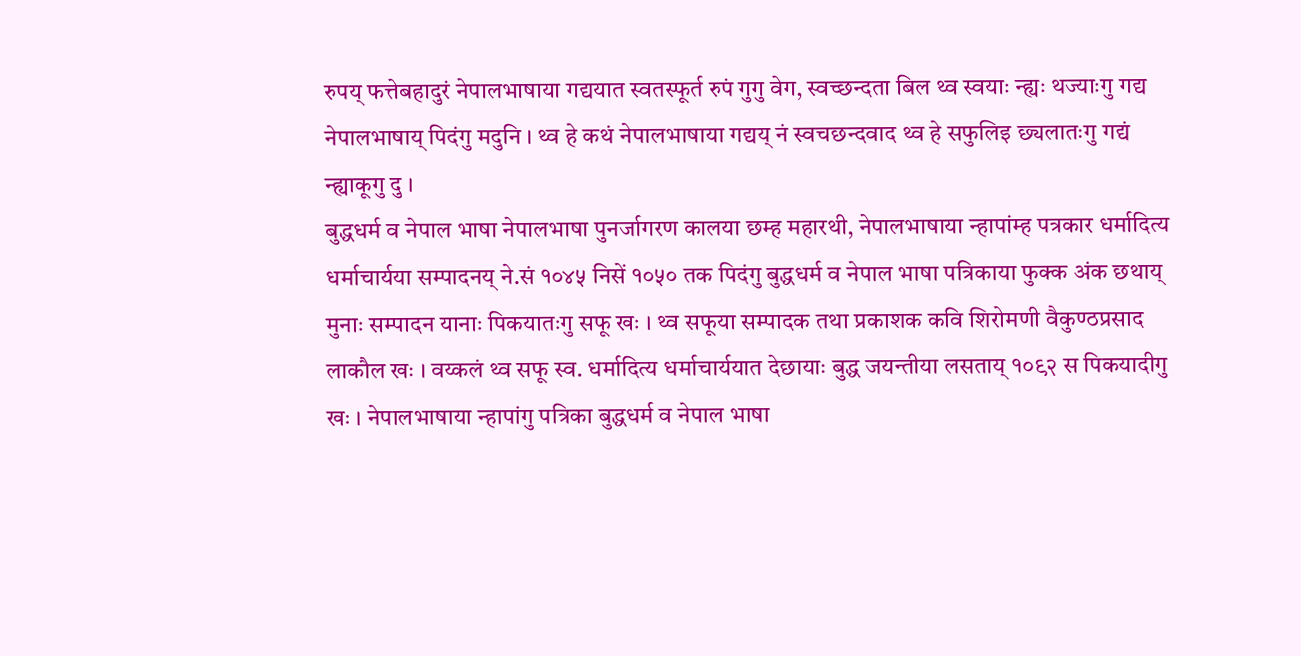रुपय् फत्तेबहादुरं नेपालभाषाया गद्ययात स्वतस्फूर्त रुपं गुगु वेग, स्वच्छन्दता बिल थ्व स्वयाः न्ह्यः थज्याःगु गद्य नेपालभाषाय् पिदंगु मदुनि । थ्व हे कथं नेपालभाषाया गद्यय् नं स्वचछन्दवाद थ्व हे सफुलिइ छ्यलातःगु गद्यं न्ह्याकूगु दु ।
बुद्धधर्म व नेपाल भाषा नेपालभाषा पुनर्जागरण कालया छम्ह महारथी, नेपालभाषाया न्हापांम्ह पत्रकार धर्मादित्य धर्माचार्यया सम्पादनय् ने.सं १०४५ निसें १०५० तक पिदंगु बुद्धधर्म व नेपाल भाषा पत्रिकाया फुक्क अंक छथाय् मुनाः सम्पादन यानाः पिकयातःगु सफू खः । थ्व सफूया सम्पादक तथा प्रकाशक कवि शिरोमणी वैकुण्ठप्रसाद लाकौल खः । वय्कलं थ्व सफू स्व. धर्मादित्य धर्माचार्ययात देछायाः बुद्ध जयन्तीया लसताय् १०९२ स पिकयादीगु खः । नेपालभाषाया न्हापांगु पत्रिका बुद्धधर्म व नेपाल भाषा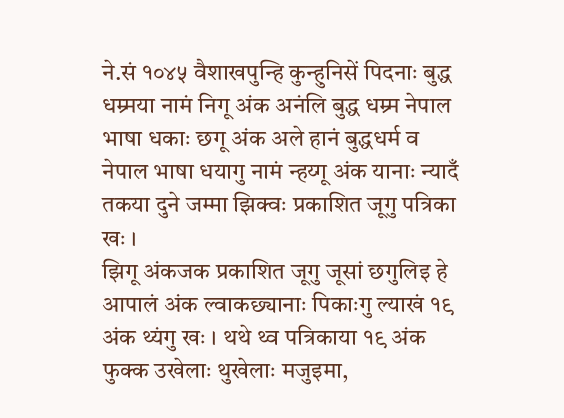ने.सं १०४५ वैशाखपुन्हि कुन्हुनिसें पिदनाः बुद्ध धम्र्मया नामं निगू अंक अनंलि बुद्ध धम्र्म नेपाल भाषा धकाः छगू अंक अले हानं बुद्धधर्म व नेपाल भाषा धयागु नामं न्हय्गू अंक यानाः न्यादँ तकया दुने जम्मा झिक्वः प्रकाशित जूगु पत्रिका खः ।
झिगू अंकजक प्रकाशित जूगु जूसां छगुलिइ हे आपालं अंक ल्वाकछ्यानाः पिकाःगु ल्याखं १९ अंक थ्यंगु खः । थथे थ्व पत्रिकाया १९ अंक फुक्क उखेलाः थुखेलाः मजुइमा,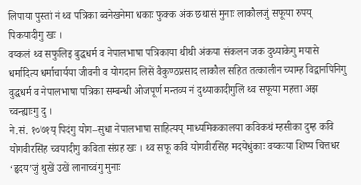लिपाया पुस्तां नं थ्व पत्रिका ब्वनेखनेमा धकाः फुक्क अंक छथासं मुनाः लाकौलजुं सफूया रुपय् पिकयादीगु खः ।
वय्कलं थ्व सफुलिइ बुद्धधर्म व नेपालभाषा पत्रिकाया थीथी अंकया संकलन जक दुथ्याकेगु मयासे धर्मादित्य धर्माचार्यया जीवनी व योगदान लिसें वैकुण्ठप्रसाद लाकौल सहित तत्कालीन च्याम्ह विद्वानपिनिगु वुद्धधर्म व नेपालभाषा पत्रिका सम्बन्धी ओजपूर्ण मन्तव्य नं दुथ्याकादीगुलिं थ्व सफूया महत्ता अझ च्वन्ह्याःगु दु ।
ने.सं. १०७१य् पिदंगु योग–सुधा नेपालभाषा साहित्यय् माध्यमिककालया कविकथं म्हसीका दुम्ह कवि योगवीरसिंह च्वयादीगु कविता संग्रह खः । थ्व सफू कवि योगवीरसिंह मदयेधुंकाः वय्कःया शिष्य चित्तधर ‘हृदय’जुं थुखें उखें लानाच्वंगु मुनाः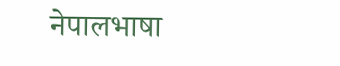नेपालभाषा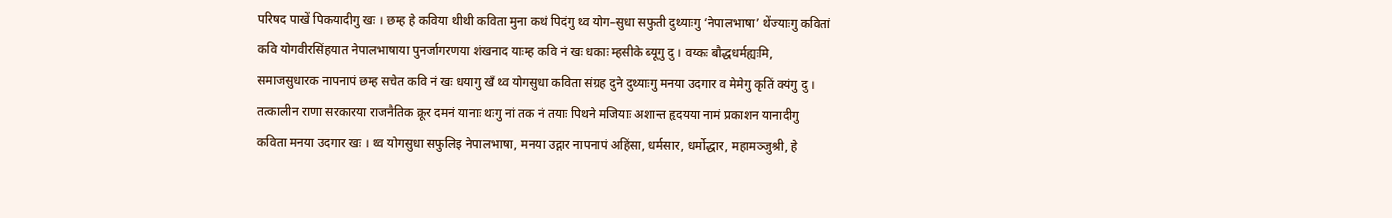परिषद पाखें पिकयादीगु खः । छम्ह हे कविया थीथी कविता मुना कथं पिदंगु थ्व योग–सुधा सफुती दुथ्याःगु ‘नेपालभाषा’ थेंज्याःगु कवितां कवि योगवीरसिंहयात नेपालभाषाया पुनर्जागरणया शंखनाद याःम्ह कवि नं खः धकाः म्हसीके ब्यूगु दु । वय्कः बौद्धधर्मह्यःमि, समाजसुधारक नापनापं छम्ह सचेत कवि नं खः धयागु खँ थ्व योगसुधा कविता संग्रह दुने दुथ्याःगु मनया उदगार व मेमेगु कृतिं क्यंगु दु ।
तत्कालीन राणा सरकारया राजनैतिक क्रूर दमनं यानाः थःगु नां तक नं तयाः पिथने मजियाः अशान्त हृदयया नामं प्रकाशन यानादीगु कविता मनया उदगार खः । थ्व योगसुधा सफुलिइ नेपालभाषा, मनया उद्गार नापनापं अहिंसा, धर्मसार, धर्मोद्धार, महामञ्जुश्री, हे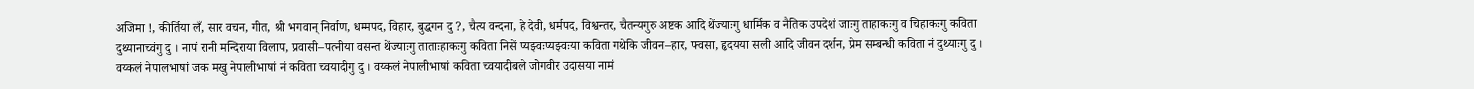अजिमा !, कीर्तिया लँ, सार वचन, गीत, श्री भगवान् निर्वाण, धम्मपद, विहार, बुद्धगन दु ?, चैत्य वन्दना, हे देवी, धर्मपद, विश्वन्तर, चैतन्यगुरु अष्टक आदि थेंज्याःगु धार्मिक व नैतिक उपदेशं जाःगु ताहाकःगु व चिहाकःगु कविता दुथ्यानाच्वंगु दु । नापं रानी मन्दिराया विलाप, प्रवासी–पत्नीया वसन्त थेंज्याःगु ताताःहाकःगु कविता निसें प्यझ्वःप्यझ्वःया कविता गथेकि जीवन–हार, फ्वसा, हृदयया सली आदि जीवन दर्शन, प्रेम सम्बन्धी कविता नं दुथ्याःगु दु । वय्कलं नेपालभाषां जक मखु नेपालीभाषां नं कविता च्वयादीगु दु । वय्कलं नेपालीभाषां कविता च्वयादीबले जोगवीर उदासया नामं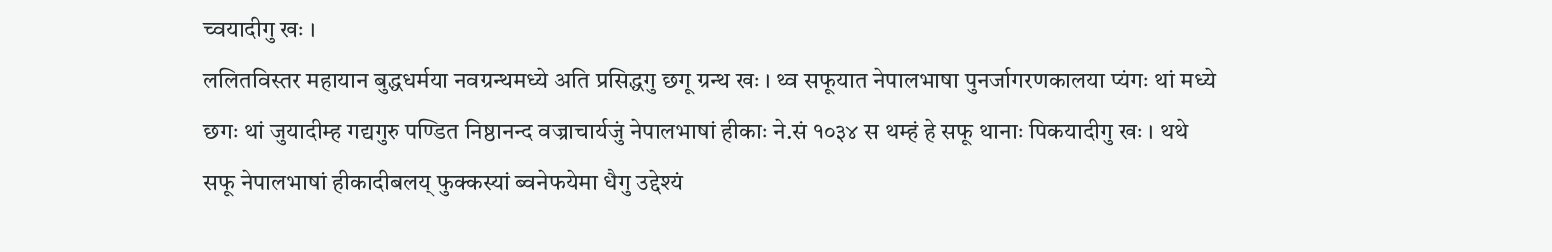च्वयादीगु खः ।
ललितविस्तर महायान बुद्धधर्मया नवग्रन्थमध्ये अति प्रसिद्धगु छगू ग्रन्थ खः । थ्व सफूयात नेपालभाषा पुनर्जागरणकालया प्यंगः थां मध्ये छगः थां जुयादीम्ह गद्यगुरु पण्डित निष्ठानन्द वज्राचार्यजुं नेपालभाषां हीकाः ने.सं १०३४ स थम्हं हे सफू थानाः पिकयादीगु खः । थथे सफू नेपालभाषां हीकादीबलय् फुक्कस्यां ब्वनेफयेमा धैगु उद्देश्यं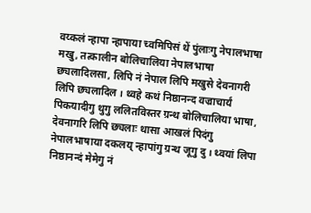वय्कलं न्हापा न्हापाया च्वमिपिसं थें पुंलाःगु नेपालभाषा मखु, तत्कालीन बोलिचालिया नेपालभाषा छ्यलादिलसा, लिपि नं नेपाल लिपि मखुसे देवनागरी लिपि छ्यलादिल । थ्वहे कथं निष्ठानन्द वज्राचार्यं पिकयादीगु थुगु ललितविस्तर ग्रन्थ बोलिचालिया भाषा, देवनागरि लिपि छ्यलाः थासा आखलं पिदंगु नेपालभाषाया दकलय् न्हापांगु ग्रन्थ जूगु दु । थ्वयां लिपा निष्ठानन्दं मेमेगु नं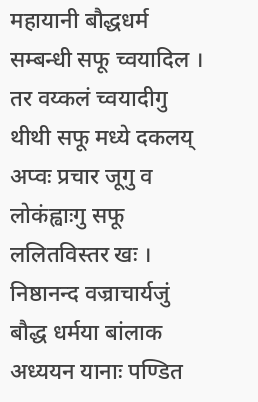महायानी बौद्धधर्म सम्बन्धी सफू च्वयादिल । तर वय्कलं च्वयादीगु थीथी सफू मध्ये दकलय् अप्वः प्रचार जूगु व लोकंह्वाःगु सफू ललितविस्तर खः ।
निष्ठानन्द वज्राचार्यजुं बौद्ध धर्मया बांलाक अध्ययन यानाः पण्डित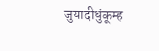जुयादीधुंकूम्ह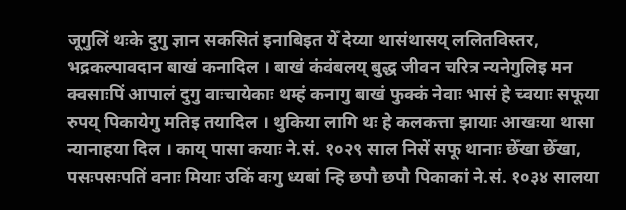जूगुलिं थःके दुगु ज्ञान सकसितं इनाबिइत येँ देय्या थासंथासय् ललितविस्तर, भद्रकल्पावदान बाखं कनादिल । बाखं कंवंबलय् बुद्ध जीवन चरित्र न्यनेगुलिइ मन क्वसाःपिं आपालं दुगु वाःचायेकाः थम्हं कनागु बाखं फुक्कं नेवाः भासं हे च्वयाः सफूया रुपय् पिकायेगु मतिइ तयादिल । थुकिया लागि थः हे कलकत्ता झायाः आखःया थासा न्यानाहया दिल । काय् पासा कयाः ने.सं. १०२९ साल निसें सफू थानाः छेँखा छेँखा, पसःपसःपतिं वनाः मियाः उकिं वःगु ध्यबां न्हि छपौ छपौ पिकाकां ने.सं. १०३४ सालया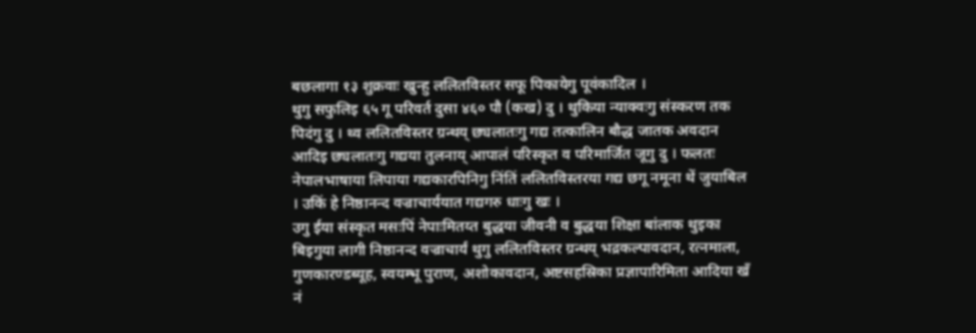बछलागा १३ शुक्रवाः खुन्हु ललितविस्तर सफू पिकायेगु पूवंकादिल ।
थुगु सफुलिइ ६५ गू परिवर्त दुसा ४६० पौ (कख) दु । थुकिया न्याक्वःगु संस्करण तक पिदंगु दु । थ्व ललितविस्तर ग्रन्थय् छ्यलातःगु गद्य तत्कालिन बौद्ध जातक अवदान आदिइ छ्यलातःगु गद्यया तुलनाय् आपालं परिस्कृत व परिमार्जित जूगु दु । फलतः नेपालभाषाया लिपाया गद्यकारपिनिगु निंतिं ललितविस्तरया गद्य छगू नमूना थें जुयाबिल । उकिं हे निष्ठानन्द वज्राचार्ययात गद्यगरु धाःगु खः ।
उगु ईया संस्कृत मसःपिं नेपाःमितय्त बुद्धया जीवनी व बुद्धया शिक्षा बांलाक थुइका बिइगुया लागी निष्ठानन्द वज्राचार्यं थुगु ललितविस्तर ग्रन्थय् भद्रकल्पावदान, रत्नमाला, गुणकारण्डब्यूह, स्वयम्भू पुराण, अशोकावदान, अष्टसहस्रिका प्रज्ञापारिमिता आदिया खँ नं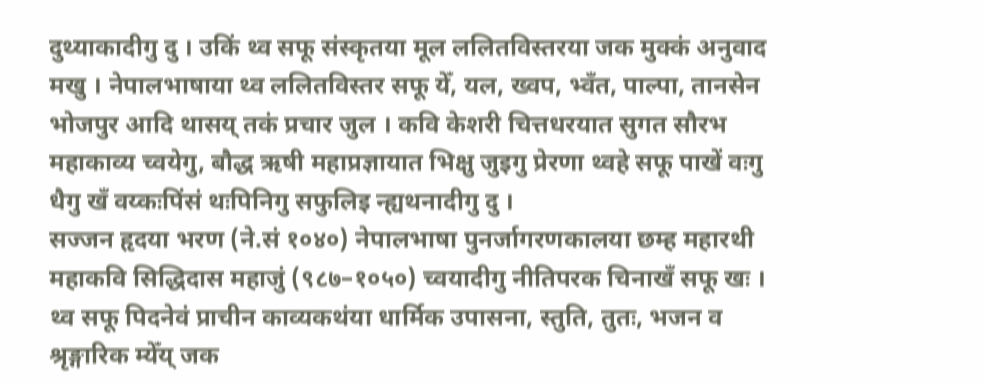दुथ्याकादीगु दु । उकिं थ्व सफू संस्कृतया मूल ललितविस्तरया जक मुक्कं अनुवाद मखु । नेपालभाषाया थ्व ललितविस्तर सफू येँ, यल, ख्वप, भ्वँत, पाल्पा, तानसेन भोजपुर आदि थासय् तकं प्रचार जुल । कवि केशरी चित्तधरयात सुगत सौरभ महाकाव्य च्वयेगु, बौद्ध ऋषी महाप्रज्ञायात भिक्षु जुइगु प्रेरणा थ्वहे सफू पाखें वःगु धैगु खँ वय्कःपिंसं थःपिनिगु सफुलिइ न्ह्यथनादीगु दु ।
सज्जन हृदया भरण (ने.सं १०४०) नेपालभाषा पुनर्जागरणकालया छम्ह महारथी महाकवि सिद्धिदास महाजुं (९८७–१०५०) च्वयादीगु नीतिपरक चिनाखँ सफू खः । थ्व सफू पिदनेवं प्राचीन काव्यकथंया धार्मिक उपासना, स्तुति, तुतः, भजन व श्रृङ्गारिक म्येँय् जक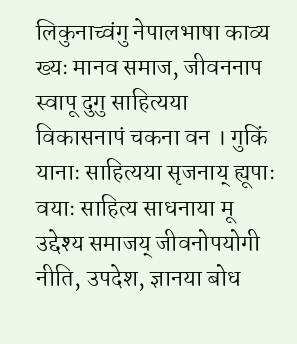लिकुनाच्वंगु नेपालभाषा काव्य ख्यः मानव समाज, जीवननाप स्वापू दुगु साहित्यया विकासनापं चकना वन । गुकिं यानाः साहित्यया सृजनाय् ह्यूपाः वयाः साहित्य साधनाया मू उद्देश्य समाजय् जीवनोपयोगी नीति, उपदेश, ज्ञानया बोध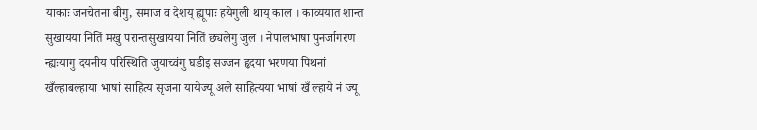याकाः जनचेतना बीगु, समाज व देशय् ह्यूपाः हयेगुली थाय् काल । काव्ययात शान्त सुखायया नितिं मखु परान्तसुखायया नितिं छ्यलेगु जुल । नेपालभाषा पुनर्जागरण न्ह्यःयागु दयनीय परिस्थिति जुयाच्वंगु घडीइ सज्जन हृदया भरणया पिथनां खँल्हाबल्हाया भाषां साहित्य सृजना यायेज्यू अले साहित्यया भाषां खँ ल्हाये नं ज्यू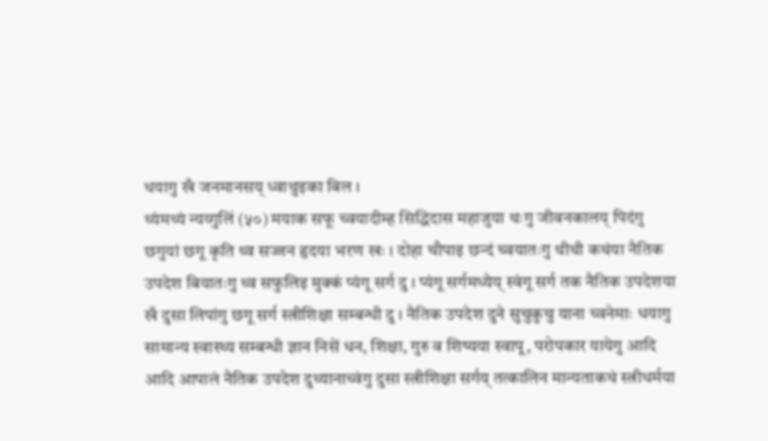धयागु खँ जनमानसय् ध्वाथुइका बिल ।
थ्यंमथ्यं न्यय्गुलिं (५०) मयाक सफू च्वयादीम्ह सिद्धिदास महाजुया थःगु जीवनकालय् पिदंगु छगुयां छगू कृति थ्व सज्जन हृदया भरण खः । दोहा चौपाइ छन्दं च्वयातःगु थीथी कथंया नैतिक उपदेश बियातःगु थ्व सफुलिइ मुक्कं प्यंगू सर्ग दु । प्यंगू सर्गमध्येय् स्वंगू सर्ग तक नैतिक उपदेशया खँ दुसा लिपांगु छगू सर्ग स्त्रीशिक्षा सम्बन्धी दु । नैतिक उपदेश दुने सुचुकुचु याना च्वनेमाः धयागु सामान्य स्वास्थ्य सम्बन्धी ज्ञान निसें धन, शिक्षा, गुरु व शिष्यया स्वापू, परोपकार यायेगु आदि आदि आपालं नैतिक उपदेश दुथ्यानाच्वंगु दुसा स्त्रीशिक्षा सर्गय् तत्कालिन मान्यताकथं स्त्रीधर्मया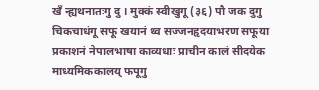खँ न्ह्यथनातःगु दु । मुक्कं स्वीखुगू (३६) पौ जक दुगु चिकचाधंगू सफू खयानं थ्व सज्जनहृदयाभरण सफूया प्रकाशनं नेपालभाषा काव्यधाः प्राचीन कालं सीदयेक माध्यमिककालय् फपूगु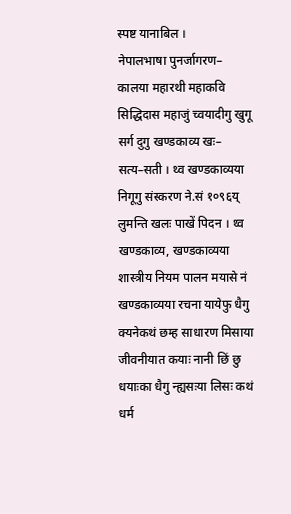स्पष्ट यानाबिल ।
नेपालभाषा पुनर्जागरण– कालया महारथी महाकवि सिद्धिदास महाजुं च्वयादीगु खुगू सर्ग दुगु खण्डकाव्य खः– सत्य–सती । थ्व खण्डकाव्यया निगूगु संस्करण ने.सं १०९६य् लुमन्ति खलः पाखें पिदन । थ्व खण्डकाव्य, खण्डकाव्यया शास्त्रीय नियम पालन मयासे नं खण्डकाव्यया रचना यायेफु धैगु क्यनेकथं छम्ह साधारण मिसाया जीवनीयात कयाः नानी छिं छु धयाःका धैगु न्ह्यसःया लिसः कथं धर्म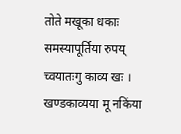तोते मखूका धकाः समस्यापूर्तिया रुपय् च्वयातःगु काव्य खः । खण्डकाव्यया मू नकिंया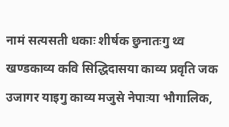नामं सत्यसती धकाः शीर्षक छुनातःगु थ्व खण्डकाव्य कवि सिद्धिदासया काव्य प्रवृति जक उजागर याइगु काव्य मजुसे नेपाःया भौगालिक,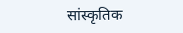सांस्कृतिक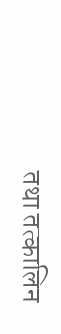तथा तत्कालिन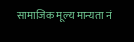सामाजिक मूल्य मान्यता नं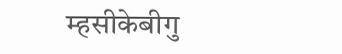म्हसीकेबीगु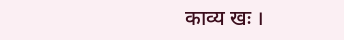काव्य खः ।